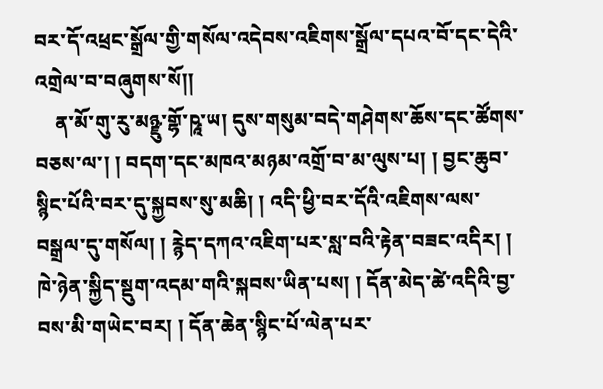བར་དོ་འཕྲང་སྒྲོལ་གྱི་གསོལ་འདེབས་འཇིགས་སྒྲོལ་དཔའ་བོ་དང་དེའི་འགྲེལ་བ་བཞུགས་སོ།།
    ན་མོ་གུ་རུ་མཉྫུ་གྷོ་ཥཱ་ཡ། དུས་གསུམ་བདེ་གཤེགས་ཆོས་དང་ཚོགས་བཅས་ལ་། ། བདག་དང་མཁའ་མཉམ་འགྲོ་བ་མ་ལུས་པ། ། བྱང་ཆུབ་སྙིང་པོའི་བར་དུ་སྐྱབས་སུ་མཆི། ། འདི་ཕྱི་བར་དོའི་འཇིགས་ལས་བསྒྲལ་དུ་གསོལ། ། རྙེད་དཀའ་འཇིག་པར་སླ་བའི་རྟེན་བཟང་འདིར། ། ཁེ་ཉེན་སྐྱིད་སྡུག་འདམ་གའི་སྐབས་ཡིན་པས། ། དོན་མེད་ཚེ་འདིའི་བྱ་བས་མི་གཡེང་བར། ། དོན་ཆེན་སྙིང་པོ་ལེན་པར་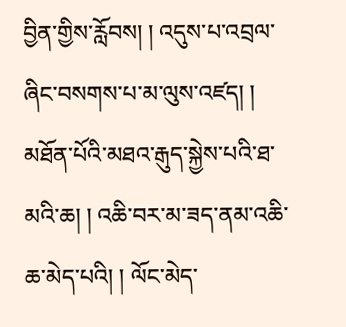བྱིན་གྱིས་རློབས། ། འདུས་པ་འབྲལ་ཞིང་བསགས་པ་མ་ལུས་འཛད། ། མཐོན་པོའི་མཐའ་རྒུད་སྐྱེས་པའི་ཐ་མའི་ཆ། ། འཆི་བར་མ་ཟད་ནམ་འཆི་ཆ་མེད་པའི། ། ལོང་མེད་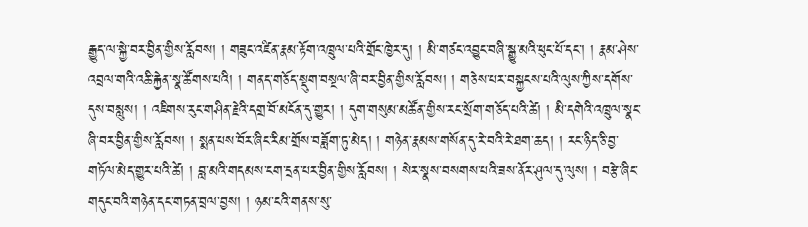རྒྱུད་ལ་སྐྱེ་བར་བྱིན་གྱིས་རློབས། ། གཟུང་འཛིན་རྣམ་རྟོག་འཁྲུལ་པའི་གྲོང་ཁྱེར་དུ། ། མི་གཙང་འབྱུང་བཞི་སྒྱུ་མའི་ཕུང་པོ་དང་། ། རྣམ་ཤེས་འབྲལ་གའི་འཆི་རྐྱེན་སྣ་ཚོགས་པའི། ། གནད་གཅོད་སྡུག་བསྔལ་ཞི་བར་བྱིན་གྱིས་རློབས། ། གཅེས་པར་བསྐྱངས་པའི་ལུས་ཀྱིས་དགོས་དུས་བསླུས། ། འཇིགས་རུང་གཤིན་རྗེའི་དགྲ་བོ་མངོན་དུ་གྱུར། ། དུག་གསུམ་མཚོན་གྱིས་རང་སྲོག་གཅོད་པའི་ཚེ། ། མི་དགེའི་འཁྲུལ་སྣང་ཞི་བར་བྱིན་གྱིས་རློབས། ། སྨན་པས་བོར་ཞིང་རིམ་གྲོས་བཟློག་ཏུ་མེད། ། གཉེན་རྣམས་གསོན་དུ་རེ་བའི་རེ་ཐག་ཆད། ། རང་ཉིད་ཅི་བྱ་གཏོལ་མེད་གྱུར་པའི་ཚེ། ། བླ་མའི་གདམས་ངག་དྲན་པར་བྱིན་གྱིས་རློབས། ། སེར་སྣས་བསགས་པའི་ཟས་ནོར་ཤུལ་དུ་ལུས། ། བརྩེ་ཞིང་གདུང་བའི་གཉེན་དང་གཏན་བྲལ་བྱས། ། ཉམ་ངའི་གནས་སུ་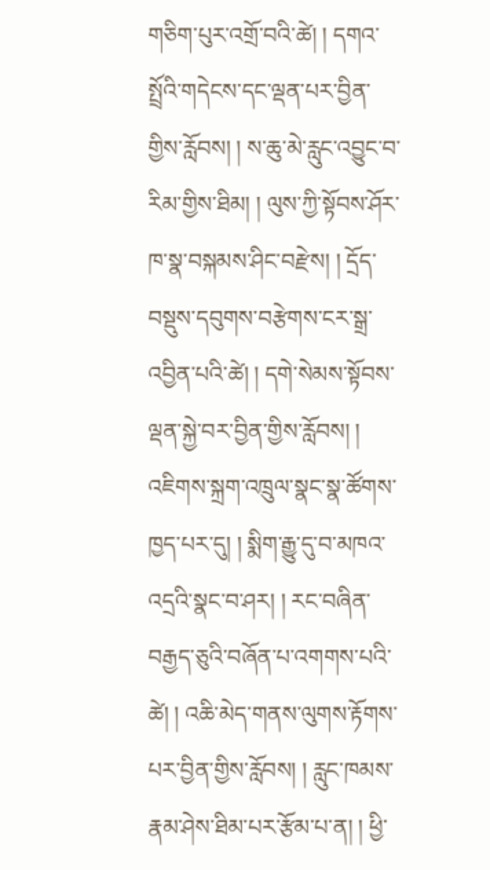གཅིག་པུར་འགྲོ་བའི་ཚེ། ། དགའ་སྤྲོའི་གདེངས་དང་ལྡན་པར་བྱིན་གྱིས་རློབས། ། ས་ཆུ་མེ་རླུང་འབྱུང་བ་རིམ་གྱིས་ཐིམ། ། ལུས་ཀྱི་སྟོབས་ཤོར་ཁ་སྣ་བསྐམས་ཤིང་བརྫེས། ། དྲོད་བསྡུས་དབུགས་བརྩེགས་ངར་སྒྲ་འབྱིན་པའི་ཚེ། ། དགེ་སེམས་སྟོབས་ལྡན་སྐྱེ་བར་བྱིན་གྱིས་རློབས། ། འཇིགས་སྐྲག་འཁྲུལ་སྣང་སྣ་ཚོགས་ཁྱད་པར་དུ། ། སྨིག་རྒྱུ་དུ་བ་མཁའ་འདྲའི་སྣང་བ་ཤར། ། རང་བཞིན་བརྒྱད་ཅུའི་བཞོན་པ་འགགས་པའི་ཚེ། ། འཆི་མེད་གནས་ལུགས་རྟོགས་པར་བྱིན་གྱིས་རློབས། ། རླུང་ཁམས་རྣམ་ཤེས་ཐིམ་པར་རྩོམ་པ་ན། ། ཕྱི་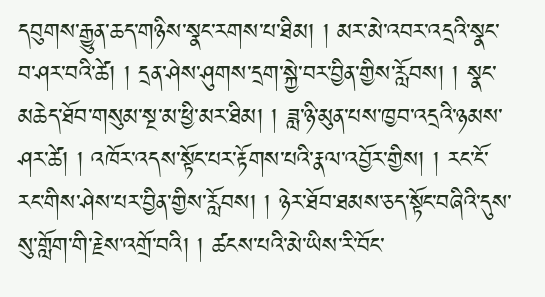དབུགས་རྒྱུན་ཆད་གཉིས་སྣང་རགས་པ་ཐིམ། ། མར་མེ་འབར་འདྲའི་སྣང་བ་ཤར་བའི་ཚེ། ། དྲན་ཤེས་ཤུགས་དྲག་སྐྱེ་བར་བྱིན་གྱིས་རློབས། ། སྣང་མཆེད་ཐོབ་གསུམ་སྔ་མ་ཕྱི་མར་ཐིམ། ། ཟླ་ཉི་མུན་པས་ཁྱབ་འདྲའི་ཉམས་ཤར་ཚེ། ། འཁོར་འདས་སྟོང་པར་རྟོགས་པའི་རྣལ་འབྱོར་གྱིས། ། རང་ངོ་རང་གིས་ཤེས་པར་བྱིན་གྱིས་རློབས། ། ཉེར་ཐོབ་ཐམས་ཅད་སྟོང་བཞིའི་དུས་སུ་གློག་གི་རྗེས་འགྲོ་བའི། ། ཚངས་པའི་མེ་ཡིས་རི་བོང་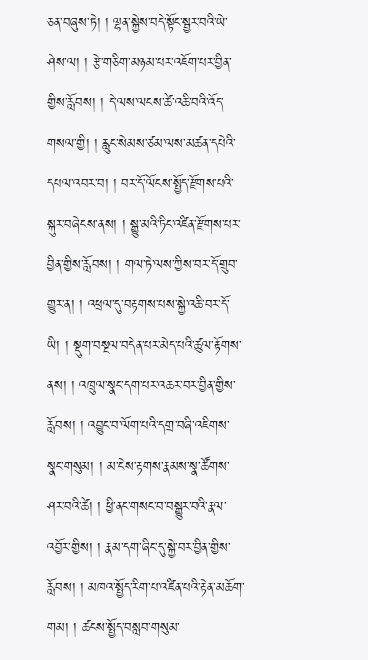ཅན་བཞུས་ཏེ། ། ལྷན་སྐྱེས་བདེ་སྟོང་སྦྱར་བའི་ཡེ་ཤེས་ལ། ། རྩེ་གཅིག་མཉམ་པར་འཇོག་པར་བྱིན་གྱིས་རློབས། ། དེ་ལས་ལངས་ཚེ་འཆི་བའི་འོད་གསལ་གྱི། ། རླུང་སེམས་ཙམ་ལས་མཚན་དཔེའི་དཔལ་འབར་བ། ། བར་དོ་ལོངས་སྤྱོད་རྫོགས་པའི་སྐུར་བཞེངས་ནས། ། སྒྱུ་མའི་ཏིང་འཛིན་རྫོགས་པར་བྱིན་གྱིས་རློབས། ། གལ་ཏེ་ལས་ཀྱིས་བར་དོ་གྲུབ་གྱུར་ན། ། འཕྲལ་དུ་བརྟགས་པས་སྐྱེ་འཆི་བར་དོ་ཡི། ། སྡུག་བསྔལ་བདེན་པར་མེད་པའི་ཚུལ་རྟོགས་ནས། ། འཁྲུལ་སྣང་དག་པར་འཆར་བར་བྱིན་གྱིས་རློབས། ། འབྱུང་བ་ལོག་པའི་དགྲ་བཞི་འཇིགས་སྣང་གསུམ། ། མ་ངེས་རྟགས་རྣམས་སྣ་ཚོགས་ཤར་བའི་ཚེ། ། ཕྱི་ནང་གསང་བ་བསྒྱུར་བའི་རྣལ་འབྱོར་གྱིས། ། རྣམ་དག་ཞིང་དུ་སྐྱེ་བར་བྱིན་གྱིས་རློབས། ། མཁའ་སྤྱོད་རིག་པ་འཛིན་པའི་རྟེན་མཆོག་གམ། ། ཚངས་སྤྱོད་བསླབ་གསུམ་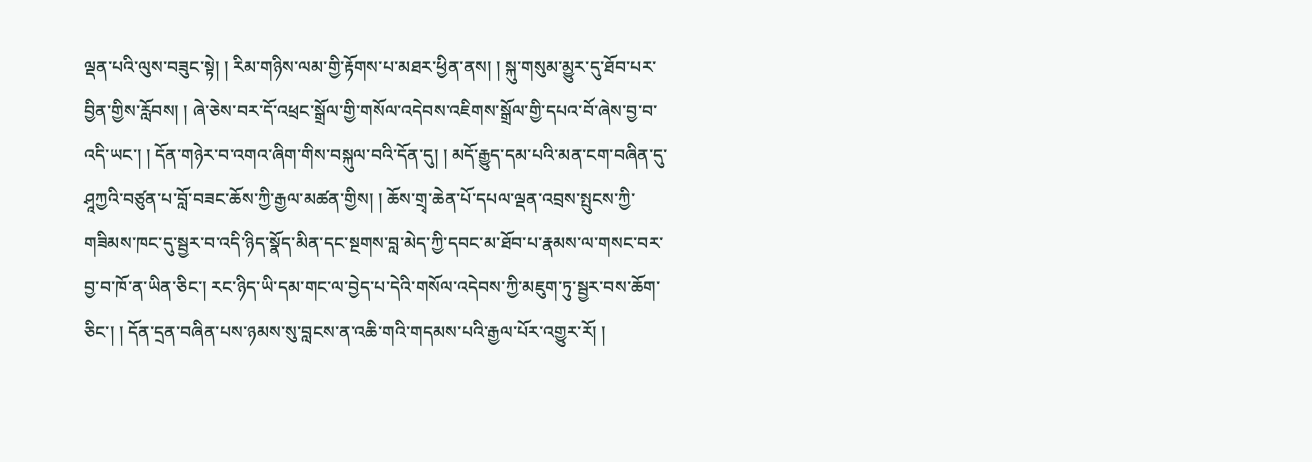ལྡན་པའི་ལུས་བཟུང་སྟེ། ། རིམ་གཉིས་ལམ་གྱི་རྟོགས་པ་མཐར་ཕྱིན་ནས། ། སྐུ་གསུམ་མྱུར་དུ་ཐོབ་པར་བྱིན་གྱིས་རློབས། ། ཞེ་ཅེས་བར་དོ་འཕྲང་སྒྲོལ་གྱི་གསོལ་འདེབས་འཇིགས་སྒྲོལ་གྱི་དཔའ་བོ་ཞེས་བྱ་བ་འདི་ཡང་། ། དོན་གཉེར་བ་འགའ་ཞིག་གིས་བསྐུལ་བའི་དོན་དུ། ། མདོ་རྒྱུད་དམ་པའི་མན་ངག་བཞིན་དུ་ཤཱཀྱའི་བཙུན་པ་བློ་བཟང་ཆོས་ཀྱི་རྒྱལ་མཚན་གྱིས། ། ཆོས་གྲྭ་ཆེན་པོ་དཔལ་ལྡན་འབྲས་སྤུངས་ཀྱི་གཟིམས་ཁང་དུ་སྦྱར་བ་འདི་ཉིད་སྣོད་མིན་དང་སྔགས་བླ་མེད་ཀྱི་དབང་མ་ཐོབ་པ་རྣམས་ལ་གསང་བར་བྱ་བ་ཁོ་ན་ཡིན་ཅིང་། རང་ཉིད་ཡི་དམ་གང་ལ་བྱེད་པ་དེའི་གསོལ་འདེབས་ཀྱི་མཇུག་ཏུ་སྦྱར་བས་ཆོག་ཅིང་། ། དོན་དྲན་བཞིན་པས་ཉམས་སུ་བླངས་ན་འཆི་གའི་གདམས་པའི་རྒྱལ་པོར་འགྱུར་རོ། །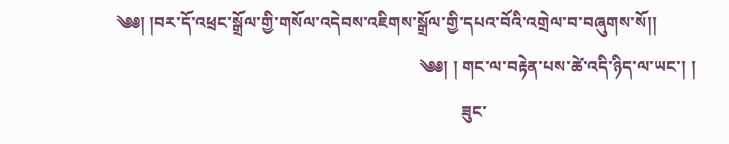༄༅། །བར་དོ་འཕྲང་སྒྲོལ་གྱི་གསོལ་འདེབས་འཇིགས་སྒྲོལ་གྱི་དཔའ་བོའི་འགྲེལ་བ་བཞུགས་སོ།།
                                                                         ༄༅། ། གང་ལ་བརྟེན་པས་ཚེ་འདི་ཉིད་ལ་ཡང་། །
                                                                                   ཟུང་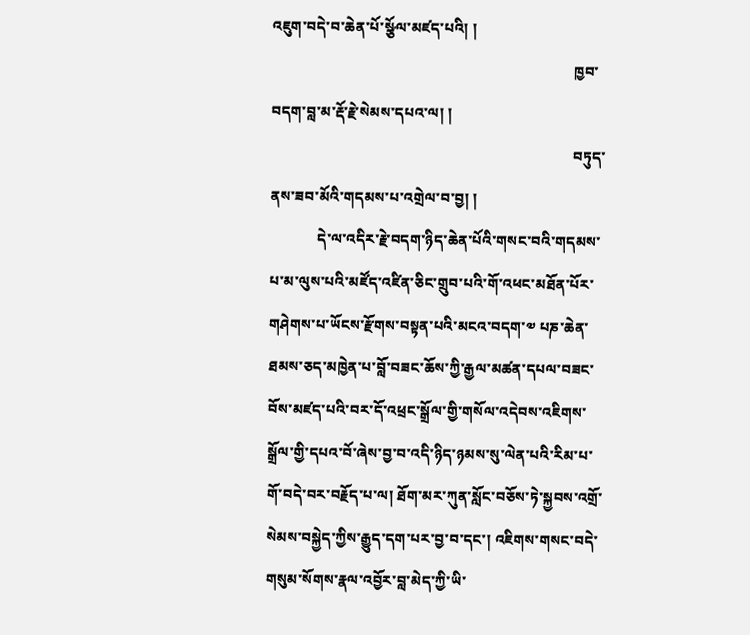འཇུག་བདེ་བ་ཆེན་པོ་སྩོལ་མཛད་པའི། །
                                                                                   ཁྱབ་བདག་བླ་མ་རྡོ་རྗེ་སེམས་དཔའ་ལ། །
                                                                                   བཏུད་ནས་ཟབ་མོའི་གདམས་པ་འགྲེལ་བ་བྱ། །
             དེ་ལ་འདིར་རྗེ་བདག་ཉིད་ཆེན་པོའི་གསང་བའི་གདམས་པ་མ་ལུས་པའི་མཛོད་འཛིན་ཅིང་གྲུབ་པའི་གོ་འཕང་མཐོན་པོར་གཤེགས་པ་ཡོངས་རྫོགས་བསྟན་པའི་མངའ་བདག་༧ པཎ་ཆེན་ཐམས་ཅད་མཁྱེན་པ་བློ་བཟང་ཆོས་ཀྱི་རྒྱལ་མཚན་དཔལ་བཟང་བོས་མཛད་པའི་བར་དོ་འཕྲང་སྒྲོལ་གྱི་གསོལ་འདེབས་འཇིགས་སྒྲོལ་གྱི་དཔའ་བོ་ཞེས་བྱ་བ་འདི་ཉིད་ཉམས་སུ་ལེན་པའི་རིམ་པ་གོ་བདེ་བར་བརྗོད་པ་ལ། ཐོག་མར་ཀུན་སློང་བཅོས་ཏེ་སྐྱབས་འགྲོ་སེམས་བསྐྱེད་ཀྱིས་རྒྱུད་དག་པར་བྱ་བ་དང་། འཇིགས་གསང་བདེ་གསུམ་སོགས་རྣལ་འབྱོར་བླ་མེད་ཀྱི་ཡི་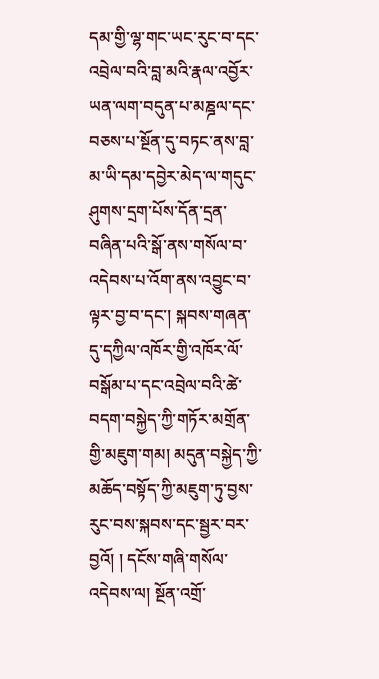དམ་གྱི་ལྷ་གང་ཡང་རུང་བ་དང་འབྲེལ་བའི་བླ་མའི་རྣལ་འབྱོར་ཡན་ལག་བདུན་པ་མཎྜལ་དང་བཅས་པ་སྔོན་དུ་བཏང་ནས་བླ་མ་ཡི་དམ་དབྱེར་མེད་ལ་གདུང་ཤུགས་དྲག་པོས་དོན་དྲན་བཞིན་པའི་སྒོ་ནས་གསོལ་བ་འདེབས་པ་འོག་ནས་འབྱུང་བ་ལྟར་བྱ་བ་དང་། སྐབས་གཞན་དུ་དཀྱིལ་འཁོར་གྱི་འཁོར་ལོ་བསྒོམ་པ་དང་འབྲེལ་བའི་ཚེ་བདག་བསྐྱེད་ཀྱི་གཏོར་མགྲོན་གྱི་མཇུག་གམ། མདུན་བསྐྱེད་ཀྱི་མཆོད་བསྟོད་ཀྱི་མཇུག་ཏུ་བྱས་རུང་བས་སྐབས་དང་སྦྱར་བར་བྱའོ། ། དངོས་གཞི་གསོལ་འདེབས་ལ། སྔོན་འགྲོ་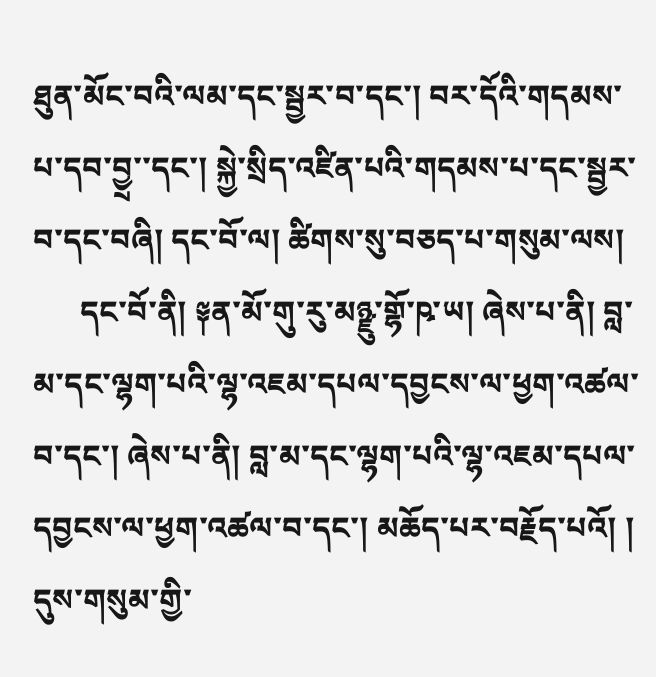ཐུན་མོང་བའི་ལམ་དང་སྦྱར་བ་དང་། བར་དོའི་གདམས་པ་དབ་བྱྲ་་དང་། སྐྱེ་སྲིད་འཛིན་པའི་གདམས་པ་དང་སྦྱར་བ་དང་བཞི། དང་བོ་ལ། ཚིགས་སུ་བཅད་པ་གསུམ་ལས།
      དང་བོ་ནི། ༈ན་མོ་གུ་རུ་མཉྫུ་གྷོ་ཥ་ཡ། ཞེས་པ་ནི། བླ་མ་དང་ལྷག་པའི་ལྷ་འཇམ་དཔལ་དབྱངས་ལ་ཕྱག་འཚལ་བ་དང་། ཞེས་པ་ནི། བླ་མ་དང་ལྷག་པའི་ལྷ་འཇམ་དཔལ་དབྱངས་ལ་ཕྱག་འཚལ་བ་དང་། མཆོད་པར་བརྗོད་པའོ། ། དུས་གསུམ་གྱི་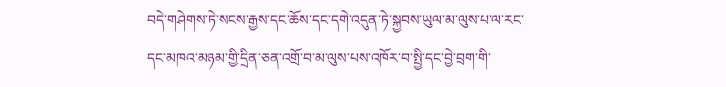བདེ་གཤེགས་ཏེ་སངས་རྒྱས་དང་ཆོས་དང་དགེ་འདུན་ཏེ་སྐྱབས་ཡུལ་མ་ལུས་པ་ལ་རང་དང་མཁའ་མཉམ་གྱི་དྲིན་ཅན་འགྲོ་བ་མ་ལུས་པས་འཁོར་བ་སྤྱི་དང་བྱེ་བྲག་གི་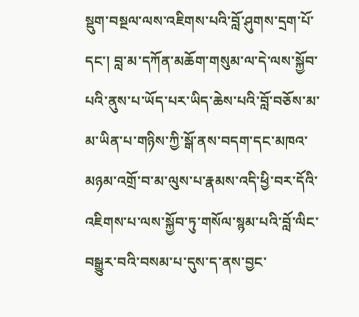སྡུག་བསྔལ་ལས་འཇིགས་པའི་བློ་ཤུགས་དྲག་པོ་དང་། བླ་མ་དཀོན་མཆོག་གསུམ་ལ་དེ་ལས་སྐྱོབ་པའི་ནུས་པ་ཡོད་པར་ཡིད་ཆེས་པའི་བློ་བཅོས་མ་མ་ཡིན་པ་གཉིས་ཀྱི་སྒོ་ནས་བདག་དང་མཁའ་མཉམ་འགྲོ་བ་མ་ལུས་པ་རྣམས་འདི་ཕྱི་བར་དོའི་འཇིགས་པ་ལས་སྐྱོབ་ཏུ་གསོལ་སྙམ་པའི་བློ་ལིང་བསྒྱུར་བའི་བསམ་པ་དུས་ད་ནས་བྱང་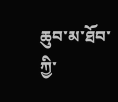ཆུབ་མ་ཐོབ་ཀྱི་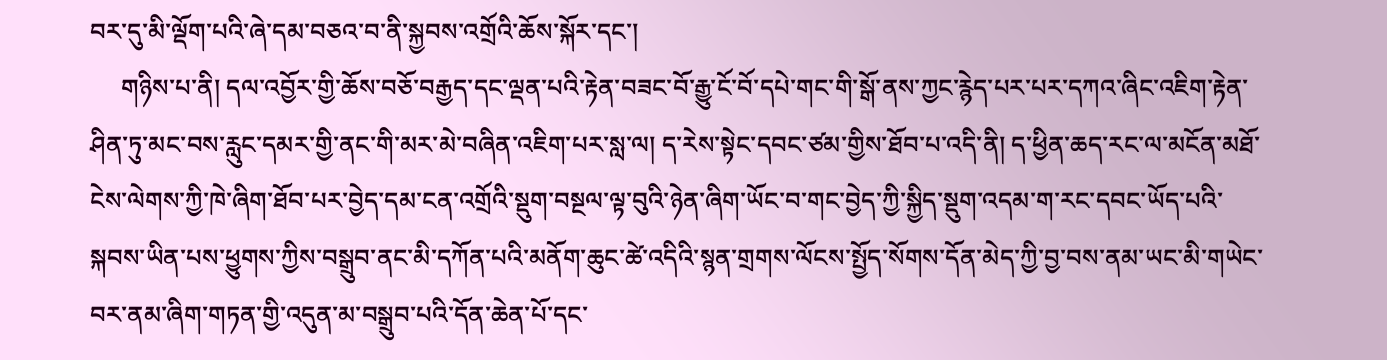བར་དུ་མི་ལྡོག་པའི་ཞེ་དམ་བཅའ་བ་ནི་སྐྱབས་འགྲོའི་ཆོས་སྐོར་དང་།
     གཉིས་པ་ནི། དལ་འབྱོར་གྱི་ཆོས་བཅོ་བརྒྱད་དང་ལྡན་པའི་རྟེན་བཟང་བོ་རྒྱུ་ངོ་བོ་དཔེ་གང་གི་སྒོ་ནས་ཀྱང་རྙེད་པར་པར་དཀའ་ཞིང་འཇིག་རྟེན་ཤིན་ཏུ་མང་བས་རླུང་དམར་གྱི་ནང་གི་མར་མེ་བཞིན་འཇིག་པར་སླ་ལ། ད་རེས་སྟེང་དབང་ཙམ་གྱིས་ཐོབ་པ་འདི་ནི། ད་ཕྱིན་ཆད་རང་ལ་མངོན་མཐོ་ངེས་ལེགས་ཀྱི་ཁེ་ཞིག་ཐོབ་པར་བྱེད་དམ་ངན་འགྲོའི་སྡུག་བསྔལ་ལྟ་བུའི་ཉེན་ཞིག་ཡོང་བ་གང་བྱེད་ཀྱི་སྐྱིད་སྡུག་འདམ་ག་རང་དབང་ཡོད་པའི་སྐབས་ཡིན་པས་ཕྱུགས་ཀྱིས་བསྒྲུབ་ནང་མི་དཀོན་པའི་མནོག་ཆུང་ཚེ་འདིའི་སྙན་གྲགས་ལོངས་སྤྱོད་སོགས་དོན་མེད་ཀྱི་བྱ་བས་ནམ་ཡང་མི་གཡེང་བར་ནམ་ཞིག་གཏན་གྱི་འདུན་མ་བསྒྲུབ་པའི་དོན་ཆེན་པོ་དང་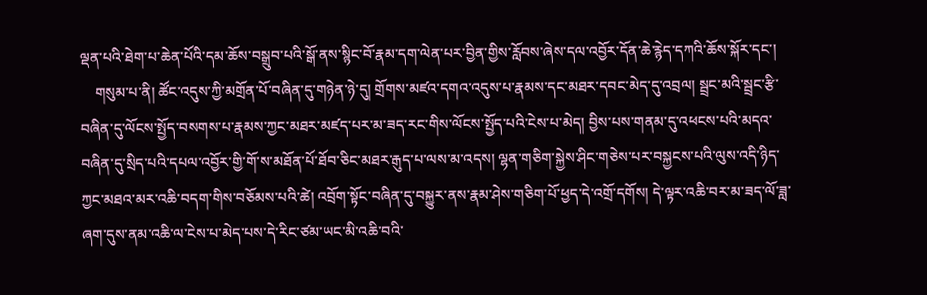ལྡན་པའི་ཐེག་པ་ཆེན་པོའི་དམ་ཆོས་བསྒྲུབ་པའི་སྒོ་ནས་སྙིང་བོ་རྣམ་དག་ལེན་པར་བྱིན་གྱིས་རློབས་ཞེས་དལ་འབྱོར་དོན་ཆེ་རྙེད་དཀའི་ཆོས་སྐོར་དང་།
    གསུམ་པ་ནི། ཚོང་འདུས་ཀྱི་མགྲོན་པོ་བཞིན་དུ་གཉེན་ཉེ་དུ། གྲོགས་མཛའ་དགའ་འདུས་པ་རྣམས་དང་མཐར་དབང་མེད་དུ་འབྲལ། སྦྲང་མའི་སྦྲང་རྩི་བཞིན་དུ་ལོངས་སྤྱོད་བསགས་པ་རྣམས་ཀྱང་མཐར་མཛད་པར་མ་ཟད་རང་གིས་ལོངས་སྤྱོད་པའི་ངེས་པ་མེད། བྱིས་པས་གནམ་དུ་འཕངས་པའི་མདའ་བཞིན་དུ་སྲིད་པའི་དཔལ་འབྱོར་གྱི་གོ་ས་མཐོན་པོ་ཐོབ་ཅིང་མཐར་རྒུད་པ་ལས་མ་འདས། ལྷན་གཅིག་སྐྱེས་ཤིང་གཅེས་པར་བསྐྱངས་པའི་ལུས་འདི་ཉིད་ཀྱང་མཐའ་མར་འཆི་བདག་གིས་བཅོམས་པའི་ཚེ། འབྲོག་སྟོང་བཞིན་དུ་བསྐྱུར་ནས་རྣམ་ཤེས་གཅིག་པོ་ཕྱད་དེ་འགྲོ་དགོས། དེ་ལྟར་འཆི་བར་མ་ཟད་ལོ་ཟླ་ཞག་དུས་ནམ་འཆི་ལ་ངེས་པ་མེད་པས་དེ་རིང་ཙམ་ཡང་མི་འཆི་བའི་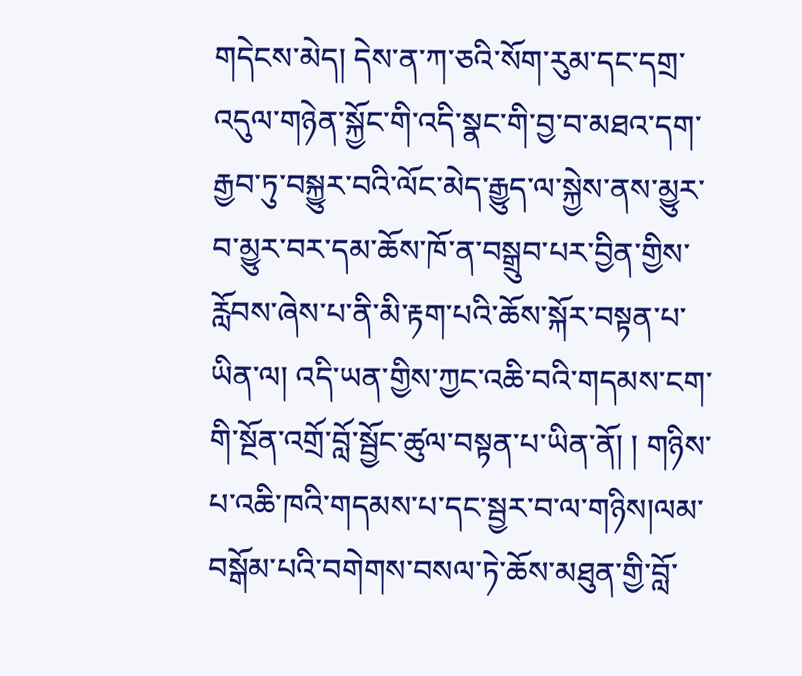གདེངས་མེད། དེས་ན་ཀ་ཅའི་སོག་རུམ་དང་དགྲ་འདུལ་གཉེན་སྐྱོང་གི་འདི་སྣང་གི་བྱ་བ་མཐའ་དག་རྒྱབ་ཏུ་བསྐྱུར་བའི་ལོང་མེད་རྒྱུད་ལ་སྐྱེས་ནས་མྱུར་བ་མྱུར་བར་དམ་ཆོས་ཁོ་ན་བསྒྲུབ་པར་བྱིན་གྱིས་རློབས་ཞེས་པ་ནི་མི་རྟག་པའི་ཆོས་སྐོར་བསྟན་པ་ཡིན་ལ། འདི་ཡན་གྱིས་ཀྱང་འཆི་བའི་གདམས་ངག་གི་སྔོན་འགྲོ་བློ་སྦྱོང་ཚུལ་བསྟན་པ་ཡིན་ནོ། ། གཉིས་པ་འཆི་ཁའི་གདམས་པ་དང་སྦྱར་བ་ལ་གཉིས།ལམ་བསྒོམ་པའི་བགེགས་བསལ་ཏེ་ཆོས་མཐུན་གྱི་བློ་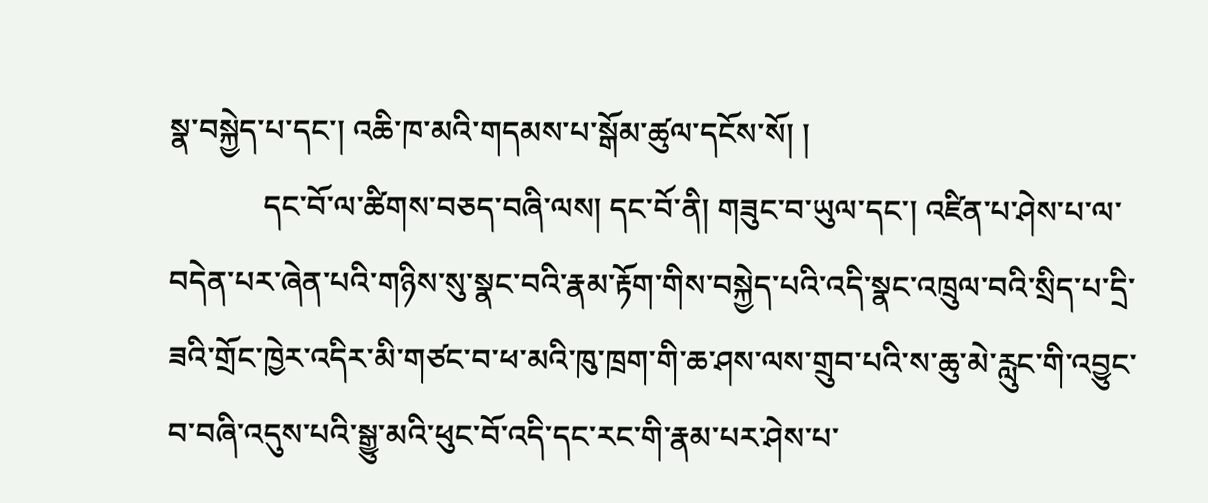སྣ་བསྐྱེད་པ་དང་། འཆི་ཁ་མའི་གདམས་པ་སྒོམ་ཚུལ་དངོས་སོ། །
            དང་བོ་ལ་ཚིགས་བཅད་བཞི་ལས། དང་བོ་ནི། གཟུང་བ་ཡུལ་དང་། འཛིན་པ་ཤེས་པ་ལ་བདེན་པར་ཞེན་པའི་གཉིས་སུ་སྣང་བའི་རྣམ་རྟོག་གིས་བསྐྱེད་པའི་འདི་སྣང་འཁྲུལ་བའི་སྲིད་པ་དྲི་ཟའི་གྲོང་ཁྱེར་འདིར་མི་གཙང་བ་ཕ་མའི་ཁུ་ཁྲག་གི་ཆ་ཤས་ལས་གྲུབ་པའི་ས་ཆུ་མེ་རླུང་གི་འབྱུང་བ་བཞི་འདུས་པའི་སྒྱུ་མའི་ཕུང་བོ་འདི་དང་རང་གི་རྣམ་པར་ཤེས་པ་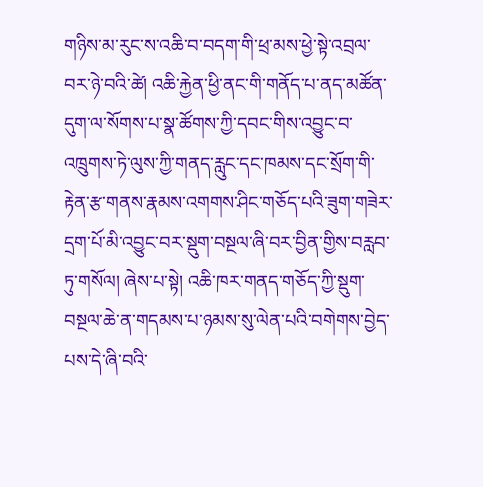གཉིས་མ་རུང་ས་འཆི་བ་བདག་གི་ཕྲ་མས་ཕྱེ་སྟེ་འབྲལ་བར་ཉེ་བའི་ཚེ། འཆི་རྐྱེན་ཕྱི་ནང་གི་གནོད་པ་ནད་མཚོན་དུག་ལ་སོགས་པ་སྣ་ཚོགས་ཀྱི་དབང་གིས་འབྱུང་བ་འཁྲུགས་ཏེ་ལུས་ཀྱི་གནད་རླུང་དང་ཁམས་དང་སྲོག་གི་རྟེན་རྩ་གནས་རྣམས་འགགས་ཤིང་གཅོད་པའི་ཟུག་གཟེར་དྲག་པོ་མི་འབྱུང་བར་སྡུག་བསྔལ་ཞི་བར་བྱིན་གྱིས་བརླབ་ཏུ་གསོལ། ཞེས་པ་སྟེ། འཆི་ཁར་གནད་གཅོད་ཀྱི་སྡུག་བསྔལ་ཆེ་ན་གདམས་པ་ཉམས་སུ་ལེན་པའི་བགེགས་བྱེད་པས་དེ་ཞི་བའི་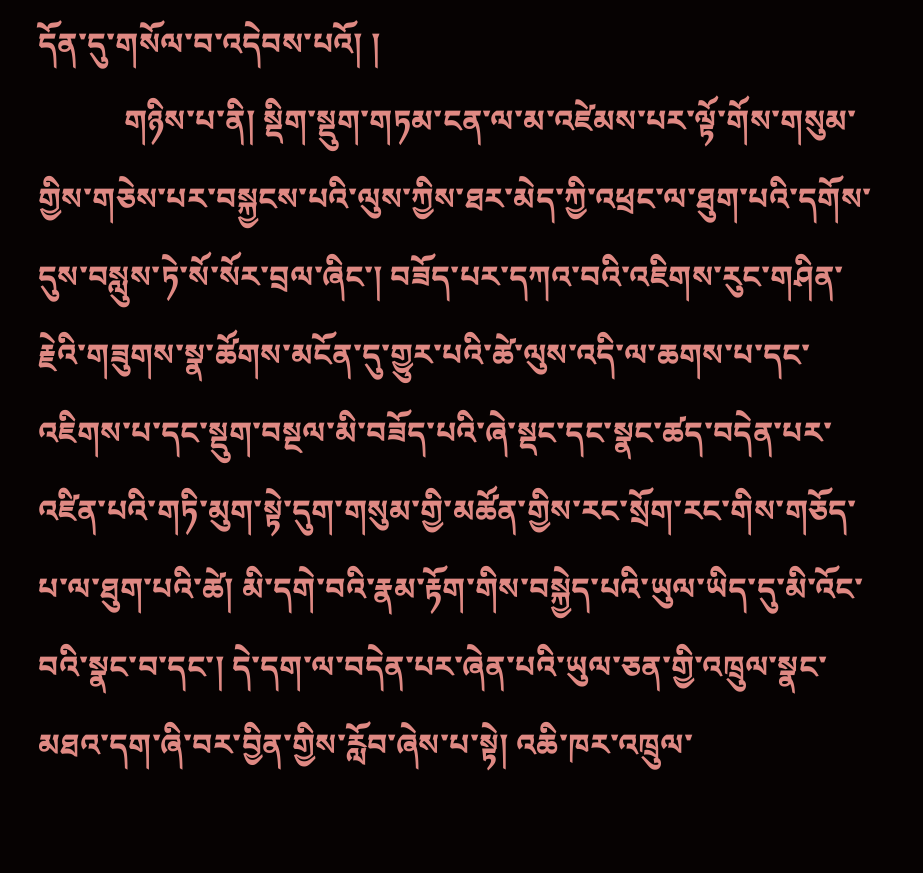དོན་དུ་གསོལ་བ་འདེབས་པའོ། །
           གཉིས་པ་ནི། སྡིག་སྡུག་གཏམ་ངན་ལ་མ་འཛེམས་པར་ལྟོ་གོས་གསུམ་གྱིས་གཅེས་པར་བསྐྱངས་པའི་ལུས་ཀྱིས་ཐར་མེད་ཀྱི་འཕྲང་ལ་ཐུག་པའི་དགོས་དུས་བསླུས་ཏེ་སོ་སོར་བྲལ་ཞིང་། བཟོད་པར་དཀའ་བའི་འཇིགས་རུང་གཤིན་རྗེའི་གཟུགས་སྣ་ཚོགས་མངོན་དུ་གྱུར་པའི་ཚེ་ལུས་འདི་ལ་ཆགས་པ་དང་འཇིགས་པ་དང་སྡུག་བསྔལ་མི་བཟོད་པའི་ཞེ་སྡང་དང་སྣང་ཚད་བདེན་པར་འཛིན་པའི་གཏི་མུག་སྟེ་དུག་གསུམ་གྱི་མཚོན་གྱིས་རང་སྲོག་རང་གིས་གཅོད་པ་ལ་ཐུག་པའི་ཚེ། མི་དགེ་བའི་རྣམ་རྟོག་གིས་བསྐྱེད་པའི་ཡུལ་ཡིད་དུ་མི་འོང་བའི་སྣང་བ་དང་། དེ་དག་ལ་བདེན་པར་ཞེན་པའི་ཡུལ་ཅན་གྱི་འཁྲུལ་སྣང་མཐའ་དག་ཞི་བར་བྱིན་གྱིས་རློབ་ཞེས་པ་སྟེ། འཆི་ཁར་འཁྲུལ་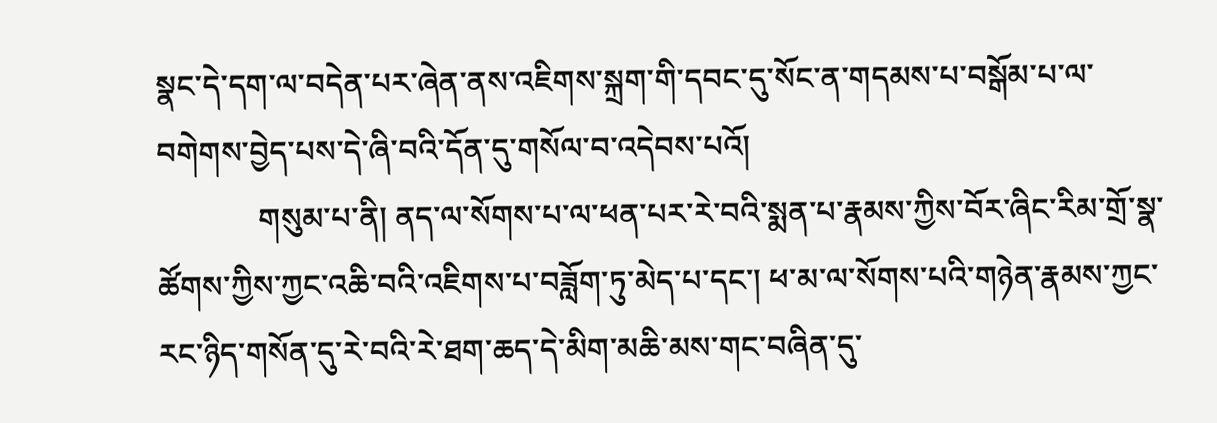སྣང་དེ་དག་ལ་བདེན་པར་ཞེན་ནས་འཇིགས་སྐྲག་གི་དབང་དུ་སོང་ན་གདམས་པ་བསྒོམ་པ་ལ་བགེགས་བྱེད་པས་དེ་ཞི་བའི་དོན་དུ་གསོལ་བ་འདེབས་པའོ།
             གསུམ་པ་ནི། ནད་ལ་སོགས་པ་ལ་ཕན་པར་རེ་བའི་སྨན་པ་རྣམས་ཀྱིས་བོར་ཞིང་རིམ་གྲོ་སྣ་ཚོགས་ཀྱིས་ཀྱང་འཆི་བའི་འཇིགས་པ་བཟློག་ཏུ་མེད་པ་དང་། ཕ་མ་ལ་སོགས་པའི་གཉེན་རྣམས་ཀྱང་རང་ཉིད་གསོན་དུ་རེ་བའི་རེ་ཐག་ཆད་དེ་མིག་མཆི་མས་གང་བཞིན་དུ་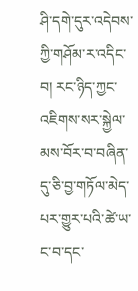ཤི་དགེ་དུར་འདེབས་ཀྱི་གཤོམ་ར་འདིང་བ། རང་ཉིད་ཀྱང་འཇིགས་སར་སྐྱེལ་མས་བོར་བ་བཞིན་དུ་ཅི་བྱ་གཏོལ་མེད་པར་གྱུར་པའི་ཚེ་ཡ་ང་བ་དང་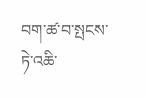བག་ཚ་བ་སྤངས་ཏེ་འཆི་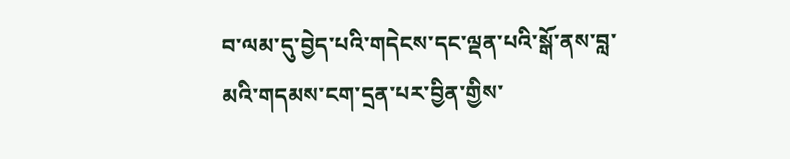བ་ལམ་དུ་བྱེད་པའི་གདེངས་དང་ལྡན་པའི་སྒོ་ནས་བླ་མའི་གདམས་ངག་དྲན་པར་བྱིན་གྱིས་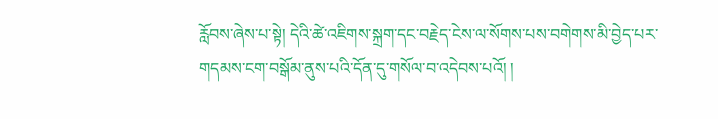རློབས་ཞེས་པ་སྟེ། དེའི་ཚེ་འཇིགས་སྐྲག་དང་བརྗེད་ངེས་ལ་སོགས་པས་བགེགས་མི་བྱེད་པར་གདམས་ངག་བསྒོམ་ནུས་པའི་དོན་དུ་གསོལ་བ་འདེབས་པའོ། །